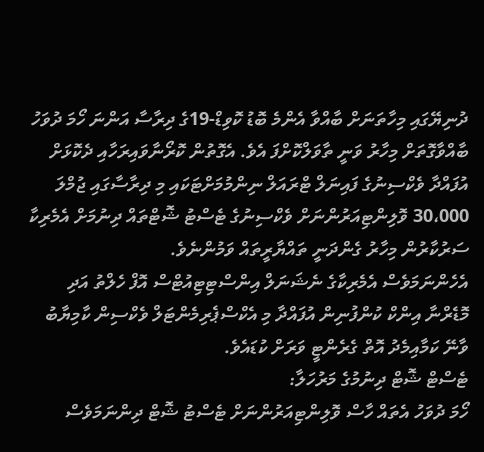ދުނިޔޭގައި މިހާތަނަށް ބާއްވާ އެންމެ ބޮޑު ކޮވިޑް-19ގެ ދިރާސާ އަންނަ ހޯމަ ދުވަހު ބާއްވާގޮތަށް މިހާރު ވަނީ ތާވަލްކޮށްފަ އެވެ. އެގޮތުން ކޮރޯނާވައިރަހާއި ދެކޮޅަށް އުފައްދާ ވެކްސިނުގެ ފައިނަލް ޓްރައަލް ނިންމުމަށްޓަކައި މި ދިރާސާގައި ޖުމްލަ 30،000 ވޮލިންޓިއަރުންނަށް ވެކްސިނުގެ ޓެސްޓު ޝޮޓްތައް ދިނުމަށް އެމެރިކާ ސަރުކާރުން މިހާރު ގެންދަނީ ތައްޔާރީތައް ވަމުންނެވެ.
އެހެންނަމަވެސް އެމެރިކާގެ ނެޝަނަލް އިންސްޓިޓިއުޓްސް އޮފް ހެލްތު އަދި މޮޑެރްނާ އިންކް ކުންފުނިން އުފައްދާ މި އެކްސްޕެރިމެންޓަލް ވެކްސިން ކާމިޔާބު ވާނޭ ކަމާއިމެދު އޮތް ގެރެންޓީ ވަރަށް ކުޑައެވެ.
ޓެސްޓް ޝޮޓް ދިނުމުގެ މަރުހަލާ:
ހޯމަ ދުވަހު އެތައް ހާސް ވޮލިންޓިއަރުންނަށް ޓެސްޓު ޝޮޓް ދިންނަމަވެސް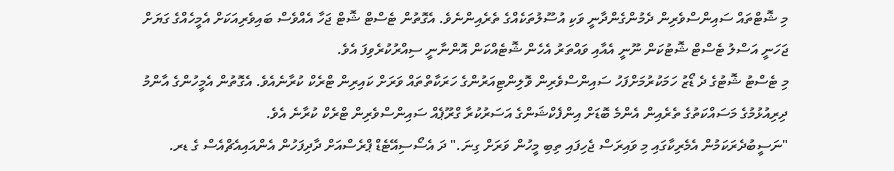މި ޝޮޓްތައް ސައިންސްވެރިން ދެމުންގެންދާނީ ވަކި އުސޫލުތަކެއްގެ ތެރެއިންނެވެ. އެގޮތުން ޓެސްޓް ޝޮޓް ޖަހާ އެއްވެސް ބައިވެރިއަކަށް އެމީހެއްގެ ގަޔަށް ޖަހަނީ އަސްލު ޓެސްޓް ޝޮޓުކަން ނޫނީ އެއާއި ވައްތަރު އެހެން ޝޮޓެއްކަން އޮންނާނީ ސިއްރުކުރެވިފަ އެވެ.
މި ޓެސްޓު ޝޮޓުގެ ދެ ޑޯޒު ހަމަކުރުމަށްފަހު ސައިންސްވެރިން ވޮލިންޓިއަރުންގެ ހަރަކާތްތައް ވަރަށް ކައިރިން ޓްރެކް ކުރާނެއެވެ. އެގޮތުން އެމީހުންގެ އާންމު ދިރިއުޅުމުގެ މަސައްކަތުގެ ތެރެއިން އެންމެ ބޮޑަށް އިންފެކްޝަންގެ އަސަރުކުރާ ގްރޫޕެއް ސައިންސްވެރިން ޓްރެކް ކުރާނެ އެވެ.
"ނަސީބުދެރަކަމުން އެމެރިކާގައި މި ވައިރަސް ޖެހިފައި ތިބި މީހުން ވަރަށް ގިނަ." ދަ އެސޯސިއޭޓެޑް ޕްރެސްއަށް ދާދިފަހުން އެންއައިއެޗްއެސް ގެ ޑރ.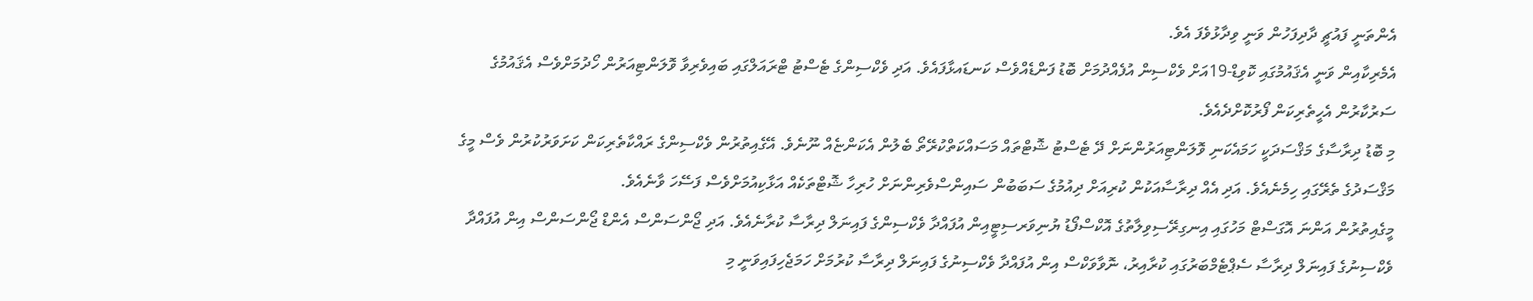އެންތަނީ ފައުޗީ ދާދިފަހުން ވަނީ ވިދާޅުވެފަ އެވެ.
އެމެރިކާއިން ވަނީ އެޤައުމުގައި ކޮވިޑް-19އަށް ވެކްސިން އުފެއްދުމަށް ބޮޑު ފަންޑެއްވެސް ކަނޑައޅާފައެވެ. އަދި ވެކްސިންގެ ޓެސްޓު ޓްރައަލްގައި ބައިވެރިވާ ވޮލަންޓިއަރުން ހޯދުމަށްވެސް އެޤައުމުގެ ސަރުކާރުން އެހީތެރިކަން ފޯރުކޮށްދެއެވެ.
މި ބޮޑު ދިރާސާގެ މަޤްސަދަކީ ހަމައެކަނި ވޮލަންޓިއަރުންނަށް ދޭ ޓެސްޓު ޝޮޓްތައް މަސައްކަތްކުރޭތޯ ބެލުން އެކަންޏެއް ނޫނެވެ. އޭގެއިތުރުން ވެކްސިންގެ ރައްކާތެރިކަން ކަށަވަރުކުރުން ވެސް މީގެ މަޤްސަދުގެ ތެރޭގައި ހިމެނެއެވެ. އަދި އެއް ދިރާސާއަކުން ކުރިއަށް ދިއުމުގެ ސަބަބުން ސައިންސްވެރިންނަށް ހުރިހާ ޝޮޓްތަކެއް އަޅާކިއުމަށްވެސް ފަސޭހަ ވާނެއެވެ.
މީގެއިތުރުން އަންނަ އޮގަސްޓް މަހުގައި އިނގިރޭސިވިލާތުގެ އޮކްސްފޯޑު ޔުނިވަރސިޓީއިން އުފައްދާ ވެކްސިންގެ ފައިނަލް ދިރާސާ ކުރާނެއެވެ. އަދި ޖޯންސަންސް އެންޑް ޖޯންސަންސް އިން އުފައްދާ ވެކްސިނުގެ ފައިނަލް ދިރާސާ ސެޕްޓެމްބަރުގައި ކުރާއިރު، ނޮވާވަކްސް އިން އުފައްދާ ވެކްސިނުގެ ފައިނަލް ދިރާސާ ކުރުމަށް ހަމަޖެހިފައިވަނީ މި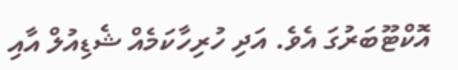އޮކްޓޫބަރުގަ އެވެ. އަދި ހުރިހާކަމެއް ޝެޑިއުލް އާއި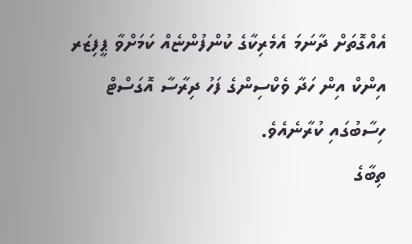އެއްގޮތަށް ދާނަމަ އެމެރިކާގެ ކުންފުންޏެއް ކަމަށްވާ ޕީފިޒަރ އިންކް އިން ހަދާ ވެކްސިންގެ ފަހު ދިރާސާ އޮގަސްޓް ހިސާބުގައި ކުރާނެއެވެ.
ތިބާގެ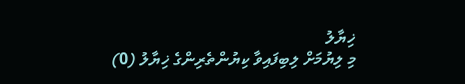ޚިޔާލު
މި ލިޔުމަށް ލިބިފައިވާ ކިޔުންތެރިންގެ ޚިޔާލު (0)